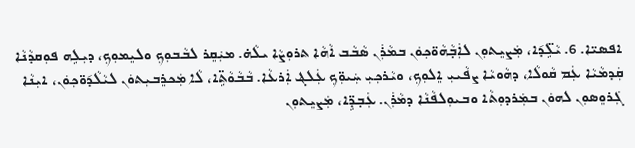ܐܦܣܝ̈ܐ. 6. ܝܵܠܹ̈ܕ݇ܐ، ܡܲܨܝܸܬܘܼܢ ܠܐܲܒ݂ܵܗܵܘ̈ܟ݂ܘܿܢ ܒܡܵܪܲܢ ܣܵܒܵܒ ܐܵܗܵܐ ܬܪܘܼܨܵܐ ܝܠܵܗ̇. ܡܝܲܩܸܪ ܠܒܵܒܘܼܟ݂ ܘܠܝܸܡܘܼܟ݂، ܕܝܼܠܹܗ ܦܘܼܩܕܵܢܵܐ ܩܲܕܡܵܝܵܐ ܥܲܡ ܩܵܘܠܵܐ، ܕܗܵܘܝܵܐ ܨܦܵܝܝܼ ܐܸܠܘܼܟ݂، ܘܝܵܪܟ݂ܝܼ ܚܲܝܘܼ̈ܟ݂ ܥܲܠܔ ܐܲܪܥܵܐ. ܒܵܒܵܘܵܬܹ̈‌ܐ، ܠܵܐ ܡܲܟܪܸܒܝܼܬܘܿܢ ܠܝܵܠܵܕ݇ܘ̈ܟ݂ܘܿܢ، ܐܝܼܢܵܐ ܓܲܪܘܸܣܘܼܢ ܠܗܘܿܢ ܒܡܲܪܕܘܼܬܵ‌ܐ ܘܒܝܘܼܠܦܵܢܵܐ ܕܡܵܪܲܢ. ܥܲܒ݂ܕܹ̈ܐ، ܡܲܨܝܸܬܘܼܢ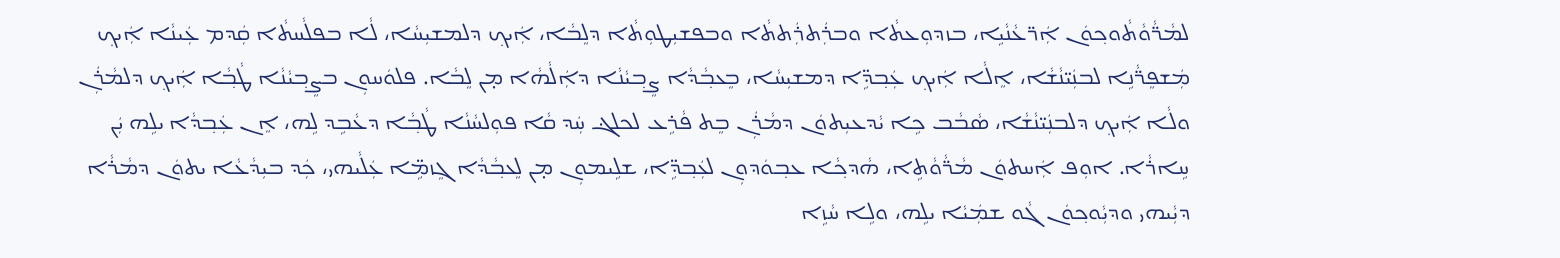ܠܡܵܪ̈ܵܘܵܬܵܘܟ݂ܘܿܢ ܐܲܪ̈ܥܵܢܵܝܹܐ، ܒܙܕܘܼܥܬܵ‌ܐ ܘܒܪܲܬܪܲܬܬܵ‌ܐ ܘܒܦܫܝܼܛܘܼܬܵ‌ܐ ܕܠܸܒܵܐ، ܐܲܝܟ݂ ܕܠܡܫܝܼܚܵܐ، ܠܵܐ ܒܦܠܵܚܬܵ‌ܐ ܩܲܕܡ ܥܲܝܢܵܐ ܐܲܝܟ݂ ܡܲܫܦܸܪ̈ܵܢܹܐ ܠܒܢܲܝ̈ܢܵܫܵܐ، ܐܸܠܵܐ ܐܲܝܟ݂ ܥܲܒ݂ܕܹ̈ܐ ܕܡܫܝܼܚܵܐ، ܒܸܥܒ݂ܵܕܵܐ ܨܸܒ݂ܝܵܢܵܐ ܕܐܲܠܵܗܵܐ ܡ̣ܢ ܠܸܒܵܐ. ܦܠܘܿܚܘܼܢ ܒܨܸܒ݂ܝܵܢܵܐ ܛܵܒ݂ܵܐ ܐܲܝܟ݂ ܕܠܡܵܪܲܢ ܘܠܵܐ ܐܲܝܟ݂ ܕܠܒܢܲܝ̈ܢܵܫܵܐ، ܣܵܒܵܒ ܟܹܐ ܝܵܕܥܝܼܬܘܿܢ ܕܡܵܪܲܢ ܒܸܬ ܦܵܪܹܥ ܠܟܠܔ ܚܲܕ ܩܵܐ ܦܘܼܠܚܵܢܵܐ ܛܵܒ݂ܵܐ ܕܥܵܒܹܕ ܠܹܗ، ܐܸܢ ܥܲܒ݂ܕܵܐ ܝܠܹܗ ܝܲܢ ܚܹܐܪܵܐ. ܐܘܼܦ ܐܲܚܬܘܿܢ ܡܵܪ̈ܵܘܵܬܹ‌ܐ، ܗܵܕܟ݂ܵܐ ܥܒ݂ܘܿܕܘܼܢ ܠܥܲܒ݂ܕܹ̈ܐ، ܫܠܹܝܡܘܼܢ ܡ̣ܢ ܠܸܥܒ݂ܵܕܵܐ ܓܸܙܡܹ̈ܐ ܥܲܠܵܝܗ‌ܝ، ܟܲܕ ܒܝܼܕܵܥܵܐ ܝܬܘܿܢ ܕܡܵܪܵܐ ܕܝܼܵܝܗ‌ܝ ܘܕܝܼܵܘܟ݂ܘܿܢ ܓܵܘ ܫܡܲܝܵܐ ܝܠܹܗ، ܘܠܹܐ ܚܵܙܹܐ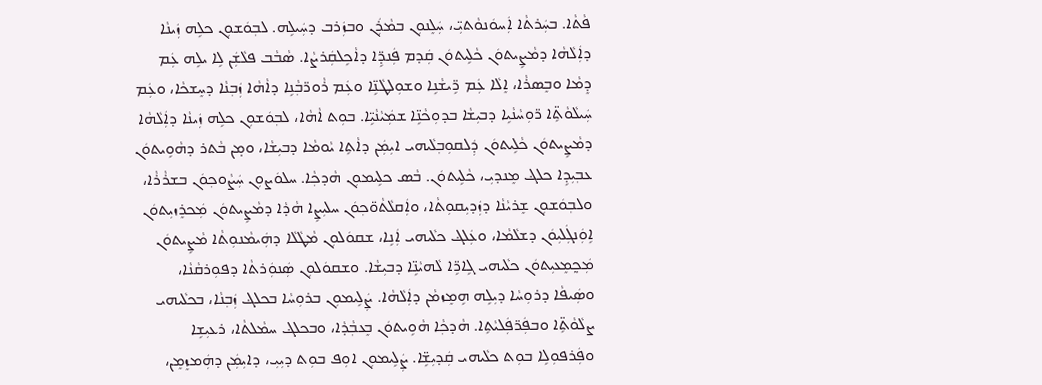ܦܵܬܵ‌ܐ. ܒܚܲܪܬܵ‌ܐ ܐܲܚܘܿܢܘܵܬ‌ܝܼ̈، ܚܲܠܸܢܘܼܢ ܒܡܵܪܲܢ ܘܒܙܲܪܒ ܕܚܲܝܠܹܗ. ܠܒ݂ܘܿܫܘܼܢ ܟܠܹܗ ܙܲܝܢܵܐ ܕܐܲܠܵܗܵܐ ܕܡܵܨܹܝܬܘܿܢ ܟܵܠܹܝܬܘܿܢ ܩܲܕܡ ܦܲܢܕܹ̈ܐ ܕܐܵܟܹܠܩܲܪܨܵܐ. ܣܵܒܵܒ ܦܠܵܫܲܢ ܠܹܐ ܝܠܹܗ ܥܲܡ ܕܸܡܵܐ ܘܒܸܣܪܵܐ، ܐܸܠܵܐ ܥܲܡ ܪܹ̈ܝܫܵܢܹܐ ܘܫܘܼܠܛܵܢܹ̈ܐ ܘܥܲܡ ܪܵܘܪ̈ܒ݂ܵܢܹܐ ܕܐܵܗܵܐ ܙܲܒ݂ܢܵܐ ܕܚܸܫܟܵܐ، ܘܥܲܡ ܚܲܝܠܵܘܵܬܹ̈‌ܐ ܪ̈ܘܼܚܵܢܵܝܹܐ ܕܒܝܼܫܵܐ ܒܕܘܼܟܵܢܹ̈ܐ ܫܡܲܝܵܢܵܝܹ̈ܐ. ܒܘܼܬ ܐܵܗܵܐ، ܠܒ݂ܘܿܫܘܼܢ ܟܠܹܗ ܙܲܝܢܵܐ ܕܐܲܠܵܗܵܐ ܕܡܵܨܹܝܬܘܿܢ ܟܵܠܹܝܬܘܿܢ ܕܲܠܩܘܼܒ݂ܠܵܝܗ‌ܝ ܐܝܼܡܲܢ ܕܐܵܬܹ‌ܐ ܝܵܘܡܵܐ ܕܒܝܼܫܵܐ، ܘܡ̣ܢ ܒܵܬܪ ܕܗܵܘܹܝܬܘܿܢ ܥܒ݂ܝܼܕܹܐ ܟܠܔ ܡܸܢܕܝܼ، ܟܵܠܹܝܬܘܿܢ. ܒܵܣ ܟܠܹܝܡܘܼܢ ܗܵܕܟ݂ܵܐ. ܚܠܘܿܨܘܼܢ ܚܲܨܵܘܟ݂ܘܿܢ ܒܫܪܵܪܵܐ، ܘܠܒ݂ܘܿܫܘܼܢ ܫܸܪܝܵܢܵܐ ܕܙܲܕܝܼܩܘܼܬܵ‌ܐ، ܘܐܲܩܠܵܬܵܘ̈ܟ݂ܘܿܢ ܚܠܝܼܨܹܐ ܗܵܕܵܐ ܕܡܵܨܹܝܬܘܿܢ ܡܲܟܪܸܙܝܼܬܘܿܢ ܐܹܘܲܢܓܲܠܝܼܘܿܢ ܕܫܠܵܡܵܐ، ܘܥܲܠܔ ܟܠܵܝܗ‌ܝ ܐܲܢܹܐ، ܫܩܘܿܠܘܼܢ ܡܵܛܵܠܵܐ ܕܗܲܝܡܵܢܘܼܬܵ‌ܐ ܡܵܨܹܝܬܘܿܢ ܡܲܟ̰ܡܸܥܝܼܬܘܿܢ ܟܠܵܝܗ‌ܝ ܓܹܐܪܹ̈ܐ ܠܵܗܝܵܢܹ̈ܐ ܕܒܝܼܫܵܐ. ܘܫܩܘܿܠܘܼܢ ܣܲܢܘܲܪܬܵ‌ܐ ܕܦܘܼܪܩܵܢܵܐ، ܘܣܲܝܦܵܐ ܕܪܘܼܚܵܐ ܕܝܼܠܹܗ ܗܹܡܸܙܡܵܢ ܕܐܲܠܵܗܵܐ. ܨܲܠܹܝܡܘܼܢ ܒܪܘܼܚܵܐ ܒܟܠܔ ܙܲܒ݂ܢܵܐ، ܒܟܠܵܝܗ‌ܝ ܨܠܵܘܵܬܹ̈‌ܐ ܘܒܦܲܪ̈ܦܲܠܝܵܬܹ‌ܐ. ܗܵܕܟ݂ܵܐ ܗܵܘܹܝܬܘܿܢ ܒܸܥܒ݂ܵܕܵܐ، ܘܒܟܠܔ ܚܡܵܠܬܵ‌ܐ، ܪܥܝܼܫܹܐ ܘܦܲܪܦܘܼܠܹܐ ܒܘܼܬ ܟܠܵܝܗ‌ܝ ܩܲܕܝܼܫܹ̈ܐ. ܨܲܠܹܝܡܘܼܢ ܐܘܼܦ ܒܘܼܬ ܕܝܼܝܼ، ܕܐܝܼܡܲܢ ܕܗܲܡܙܸܡܸܢ،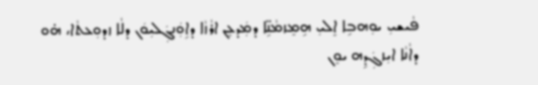ܦܵܝܫܝܼ ܝܘܼܗܒܹܐ ܐܸܠܝܼ ܗܹܡܸܙܡܵܢܹ̈ܐ ܕܡܲܕܥܸܢ ܐܪܵܙܵܐ ܕܐܹܘܲܢܓܲܠܝܼܘܿܢ ܕܠܵܐ ܙܕܘܼܥܬܵ‌ܐ، ܗ̇ܘ ܕܐܵܢܵܐ ܐܝܼܙܓܲܕܹܗ ܝܘܸܢ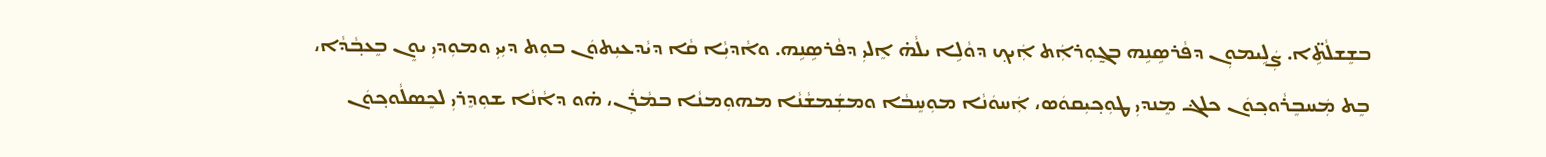ܒܫܸܫܠܵܬܹ̈‌ܐ. ܨܲܠܹܝܡܘܼܢ ܕܦܵܪܣܹܢܹܗ ܒܓ̰ܘܼܪܐܲܬ ܐܲܝܟ݂ ܕܘܵܠܹܐ ܝܠܵܗ̇ ܐܸܠܝܼ ܕܦܵܪܣܹܢܹܗ. ܘܐܵܕܝܼܵܐ ܩܵܐ ܕܝܵܕܥܝܼܬܘܿܢ ܒܘܼܬ ܕܝܼܝܼ ܘܡܘܼܕܝܼ ܝܘܸܢ ܒܸܥܒ݂ܵܕܵܐ، ܒܸܬ ܡܲܚܒܸܪܵܘܟ݂ܘܿܢ ܟܠܔ ܡܸܢܕܝܼ ܛܘܼܟ݂ܝܼܩܘܿܣ، ܐܲܚܘܿܢܵܐ ܡܘܼܚܸܒܵܐ ܘܡܫܲܡܫܵܢܵܐ ܡܗܘܼܡܢܵܐ ܒܡܵܪܲܢ، ܗ̇ܘ ܕܐܵܢܵܐ ܫܘܼܕܸܪܝܼ ܠܟܸܣܠܵܘܟ݂ܘܿܢ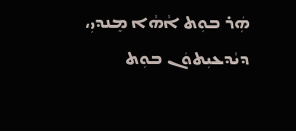ܗܲܪ ܒܘܼܬ ܐܵܗܵܐ ܡܸܢܕܝܼ، ܕܝܵܕܥܝܼܬܘܿܢ ܒܘܼܬ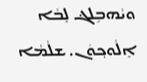ܘܝܵܗܒܹܠܔ ܠܸܒܵܐ ܐܸܠܵܘܟ݂ܘܿܢ. ܫܠܵܡܵܐ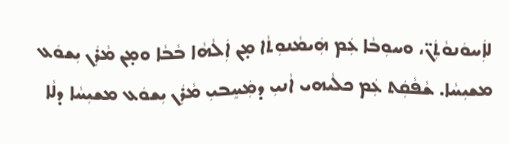ܠܐܲܚܘܿܢܘܵܬܲܢ̈، ܘܚܘܼܒܵܐ ܥܲܡ ܗܲܝܡܵܢܘܼܬܵ‌ܐ ܡ̣ܢ ܐܲܠܵܗܵܐ ܒܵܒܵܐ ܘܡ̣ܢ ܡܵܪܲܢ ܝܼܫܘܿܥ ܡܫܝܼܚܵܐ. ܫܵܦܵܩܲܬ ܥܲܡ ܟܠܵܝܗ‌ܝ ܐܵܢܝܼ ܕܡܲܚܸܒܝܼ ܡܵܪܲܢ ܝܼܫܘܿܥ ܡܫܝܼܚܵܐ ܕܠܵܐ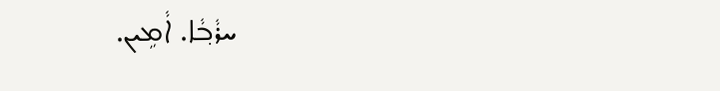ܚܪܵܒ݂ܵܐ. ܐܵܡܹܝܢ.